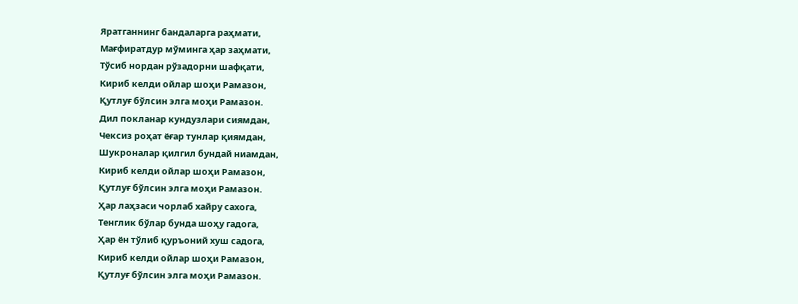Яратганнинг бандаларга раҳмати,
Мағфиратдур мўминга ҳар заҳмати,
Тўсиб нордан рўзадорни шафқати,
Кириб келди ойлар шоҳи Рамазон,
Қутлуғ бўлсин элга моҳи Рамазон.
Дил покланар кундузлари сиямдан,
Чексиз роҳат ёғар тунлар қиямдан,
Шукроналар қилгил бундай ниамдан,
Кириб келди ойлар шоҳи Рамазон,
Қутлуғ бўлсин элга моҳи Рамазон.
Ҳар лаҳзаси чорлаб хайру сахога,
Тенглик бўлар бунда шоҳу гадога,
Ҳар ён тўлиб қуръоний хуш садога,
Кириб келди ойлар шоҳи Рамазон,
Қутлуғ бўлсин элга моҳи Рамазон.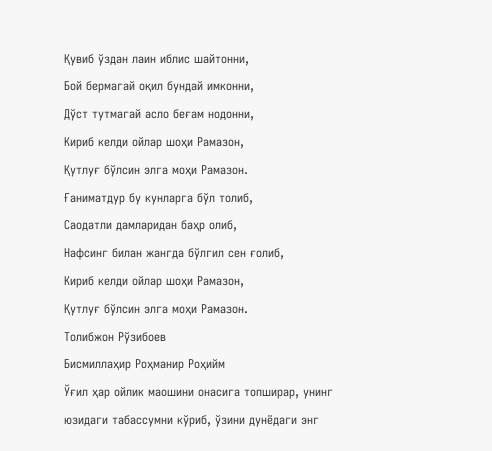Қувиб ўздан лаин иблис шайтонни,
Бой бермагай оқил бундай имконни,
Дўст тутмагай асло беғам нодонни,
Кириб келди ойлар шоҳи Рамазон,
Қутлуғ бўлсин элга моҳи Рамазон.
Ғаниматдур бу кунларга бўл толиб,
Саодатли дамларидан баҳр олиб,
Нафсинг билан жангда бўлгил сен ғолиб,
Кириб келди ойлар шоҳи Рамазон,
Қутлуғ бўлсин элга моҳи Рамазон.
Толибжон Рўзибоев
Бисмиллаҳир Роҳманир Роҳийм
Ўғил ҳар ойлик маошини онасига топширар, унинг юзидаги табассумни кўриб, ўзини дунёдаги энг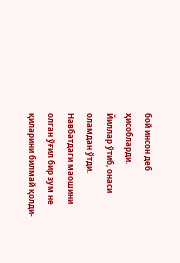бой инсон деб ҳисобларди.
Йиллар ўтиб, онаси оламдан ўтди. Навбатдаги маошини олган ўғил бир зум не қиларини билмай қолди-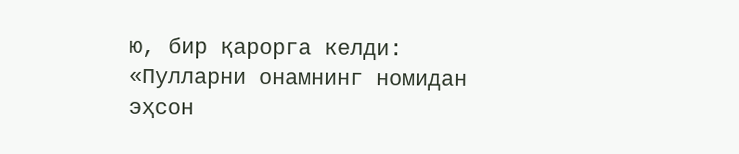ю, бир қарорга келди: «Пулларни онамнинг номидан эҳсон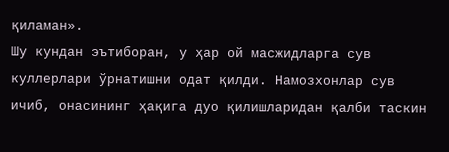қиламан».
Шу кундан эътиборан, у ҳар ой масжидларга сув куллерлари ўрнатишни одат қилди. Намозхонлар сув ичиб, онасининг ҳақига дуо қилишларидан қалби таскин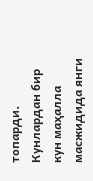топарди.
Кунлардан бир кун маҳалла масжидида янги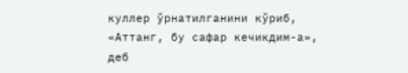куллер ўрнатилганини кўриб, «Аттанг, бу сафар кечикдим-а», деб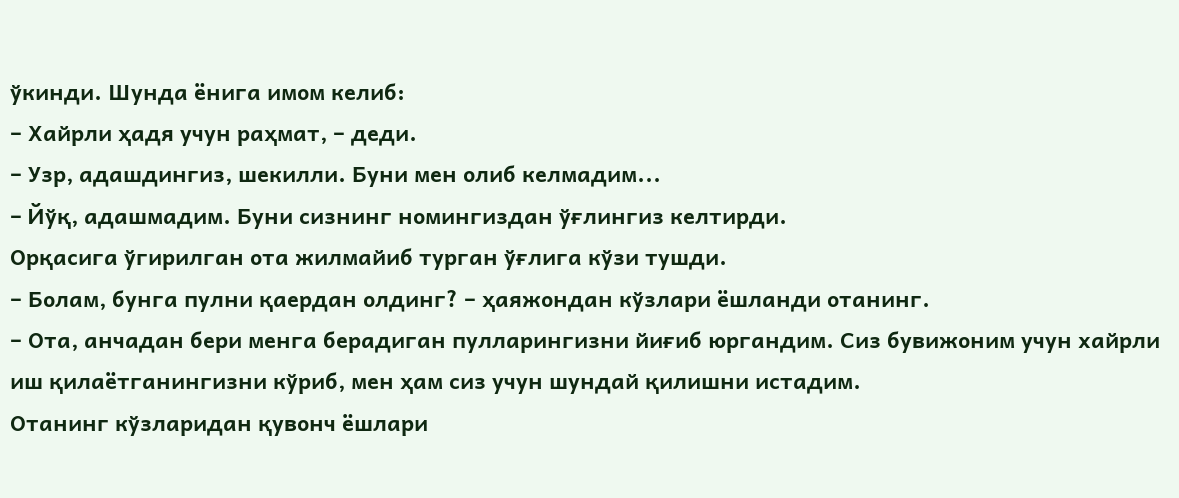ўкинди. Шунда ёнига имом келиб:
– Хайрли ҳадя учун раҳмат, – деди.
– Узр, адашдингиз, шекилли. Буни мен олиб келмадим...
– Йўқ, адашмадим. Буни сизнинг номингиздан ўғлингиз келтирди.
Орқасига ўгирилган ота жилмайиб турган ўғлига кўзи тушди.
– Болам, бунга пулни қаердан олдинг? – ҳаяжондан кўзлари ёшланди отанинг.
– Ота, анчадан бери менга берадиган пулларингизни йиғиб юргандим. Сиз бувижоним учун хайрли иш қилаётганингизни кўриб, мен ҳам сиз учун шундай қилишни истадим.
Отанинг кўзларидан қувонч ёшлари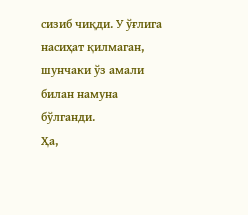сизиб чиқди. У ўғлига насиҳат қилмаган, шунчаки ўз амали билан намуна бўлганди.
Ҳа,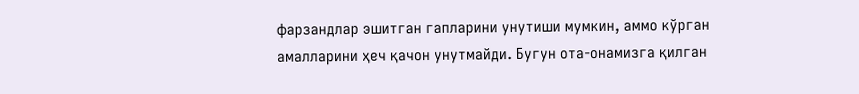фарзандлар эшитган гапларини унутиши мумкин, аммо кўрган амалларини ҳеч қачон унутмайди. Бугун ота-онамизга қилган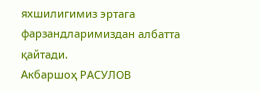яхшилигимиз эртага фарзандларимиздан албатта қайтади.
Акбаршоҳ РАСУЛОВ